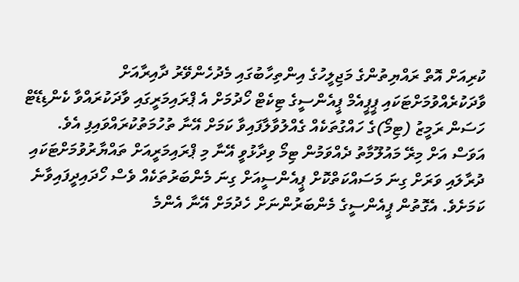ކުރިއަށް އޮތް ރައްޔިތުންގެ މަޖިލީހުގެ އިންތިހާބުގައި މެދުހެންވޭރު ދާއިރާއަށް ވާދަކުރެއްވުމަށްޓަކައި ޕީޕީއެމް ޕީއެންސީގެ ޓިކެޓް ހޯދުމަށް އެ ޕްރައިމަރީގައި ވާދަކުރައްވާ ކެންޑިޑޭޓް ހަސަން ރަމީޒު (ޓިމޯ)ގެ ހައްގުތަކެއް ގެއްލުވާލާފައިވާ ކަމަށް އޭނާ ތުހުމަތުކުރައްވައިފި އެވެ.
އަވަސް އަށް މިރޭ މައުލޫމާތު ދެއްވަމުން ޓިމޯ ވިދާޅުވީ އޭނާ މި ޕްރައިމަރީއަށް ތައްޔާރުވުމަށްޓަކައި ދުރާލައި ވަރަށް ގިނަ މަސައްކަތްކޮށް ޕީއެންސީއަށް ގިނަ މެންބަރުތަކެއް ވެސް ހޯދައިދީފައިވާނެ ކަމަށެވެ. އެގޮތުން ޕީއެންސީގެ މެންބަރުންނަށް ހެދުމަށް އޭނާ އެންމެ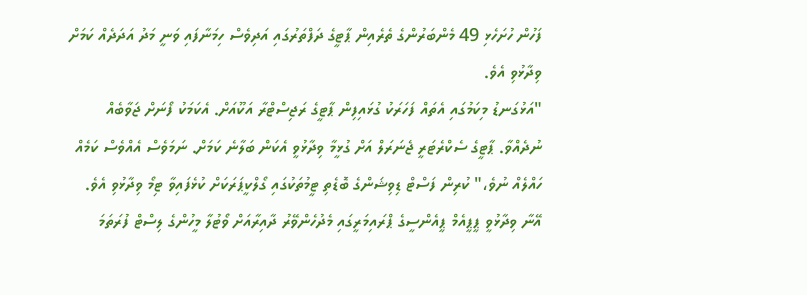ފަހުން ހުށަހެޅި 49 މެންބަރުންގެ ތެރެއިން ޕާޓީގެ ދަފްތަރުގައި އަދިވެސް ހިމަނާފައި ވަނީ މަދު އަދަދެއް ކަމަށް ވިދާޅުވި އެވެ.
"އަޅުގަނޑު މިކަމުގައި އެތައް ފަހަރަކު ގުޅައިފިން ޕާޓީގެ ރަޖިސްޓްރާ އަކޫއަށް. އެކަމަކު ފޯނަށް ޖަވާބެއް ނުދެއްވާ. ޕާޓީގެ ސެކްރެޓަރީ ޖެނަރަލް އަށް ގުޅީމާ ވިދާޅުވީ އެކަން ބަލާނެ ކަމަށް. ނަމަވެސް އެއްވެސް ކަމެއް ހައްލެއް ނުވެ،" ކުރިން ފަސްޓް ޑިވިޝަންގެ ބޮޑެތި ޓީމުތަކުގައި ގޯލްކީޕަރަކަށް ކުޅެފައިވާ ޓިމޯ ވިދާޅުވި އެވެ.
އޭނާ ވިދާޅުވީ ޕީޕީއެމް ޕީއެންސީގެ ޕްރައިމަރީގައި މެދުހެންވޭރު ދާއިރާއަށް ވޯޓުލާ މީހުންގެ ލިސްޓް ފުރަތަމަ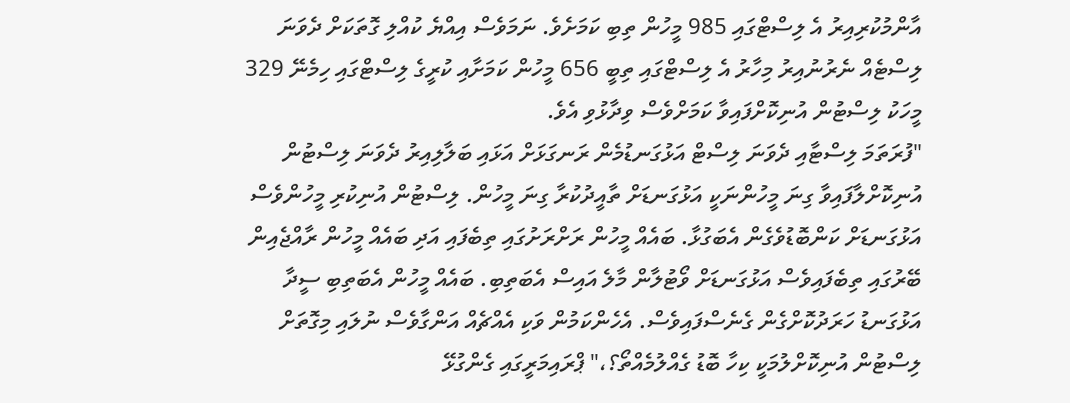އާންމުކުރިއިރު އެ ލިސްޓްގައި 985 މީހުން ތިބި ކަމަށެވެ. ނަމަވެސް އިއްޔެ ކުއްލި ގޮތަކަށް ދެވަނަ ލިސްޓެއް ނެރުނުއިރު މިހާރު އެ ލިސްޓްގައި ތިބީ 656 މީހުން ކަމަށާއި ކުރީގެ ލިސްޓްގައި ހިމެނޭ 329 މީހަކު ލިސްޓުން އުނިކޮށްފައިވާ ކަމަށްވެސް ވިދާޅުވި އެވެ.
"ފުރަތަމަ ލިސްޓާއި ދެވަނަ ލިސްޓް އަޅުގަނޑުމެން ރަނގަޅަށް އަޅައި ބަލާލިއިރު ދެވަނަ ލިސްޓުން އުނިކޮށްލާފައިވާ ގިނަ މީހުންނަކީ އަޅުގަނޑަށް ތާއީދުކުރާ ގިނަ މީހުން. ލިސްޓުން އުނިކުރި މީހުންވެސް އަޅުގަނޑަށް ކަންބޮޑުވެގެން އެބަގުޅާ. ބައެއް މީހުން ރަށްރަށުގައި ތިބެފައި އަދި ބައެއް މީހުން ރާއްޖެއިން ބޭރުގައި ތިބެފައިވެސް އަޅުގަނޑަށް ވޯޓުލާން މާލެ އައިސް އެބަތިބި. ބައެއް މީހުން އެބަތިބި ސީދާ އަޅުގަނޑު ހަރަދުކޮށްގެން ގެނެސްފައިވެސް. އެހެންކަމުން ވަކި އެއްޗެއް އަންގާވެސް ނުލައި މިގޮތަށް ލިސްޓުން އުނިކޮށްލުމަކީ ކިހާ ބޮޑު ގެއްލުމެއްތޯ؟،" ޕްރައިމަރީގައި ގެންގުޅޭ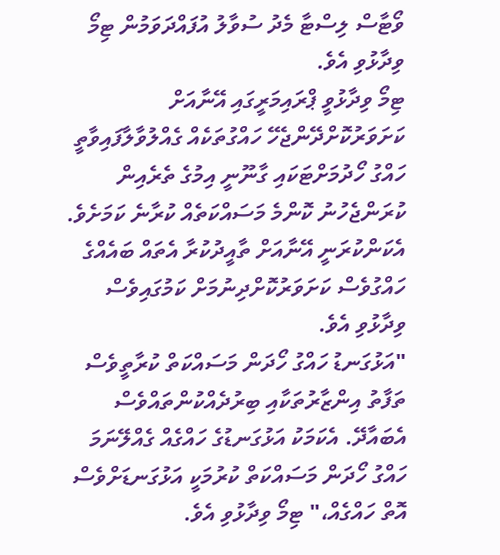ވޯޓާސް ލިސްޓާ މެދު ސުވާލު އުފައްދަވަމުން ޓިމޯ ވިދާޅުވި އެވެ.
ޓިމޯ ވިދާޅުވީ ޕްރައިމަރީގައި އޭނާއަށް ކަށަވަރުކޮށްދޭންޖެހޭ ހައްގުތަކެއް ގެއްލުވާލާފައިވާތީ ހައްގު ހޯދުމަށްޓަކައި ގާނޫނީ އިމުގެ ތެރެއިން ކުރަންޖެހުނު ކޮންމެ މަސައްކަތެއް ކުރާނެ ކަމަށެވެ. އެކަންކުރަނީ އޭނާއަށް ތާއީދުކުރާ އެތައް ބައެއްގެ ހައްގުވެސް ކަށަވަރުކޮށްދިނުމަށް ކަމުގައިވެސް ވިދާޅުވި އެވެ.
"އަޅުގަނޑު ހައްގު ހޯދަން މަސައްކަތް ކުރާތީވެސް ތަފާތު އިންޒާރުތަކާއި ބިރުދެއްކުންތައްވެސް އެބައާދޭ. އެކަމަކު އަޅުގަނޑުގެ ހައްގެއް ގެއްލޭނަމަ ހައްގު ހޯދަން މަސައްކަތް ކުރުމަކީ އަޅުގަނޑަށްވެސް އޮތް ހައްގެއް،" ޓިމޯ ވިދާޅުވި އެވެ.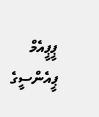ޕީޕީއެމް ޕީއެންސީގެ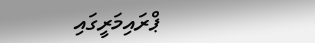ޕްރައިމަރީގައި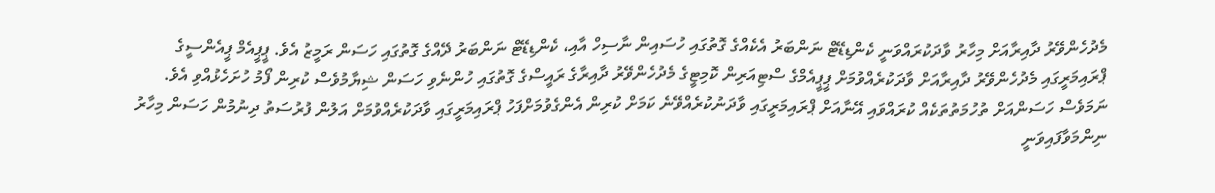މެދުހެންވޭރު ދާއިރާއަށް މިހާރު ވާދަކުރައްވަނީ ކެންޑިޑޭޓް ނަންބަރު އެކެއްގެ ގޮތުގައި ހުސައިން ނާސިހް އާއި، ކެންޑިޑޭޓް ނަންބަރު ދޭއްގެ ގޮތުގައި ހަސަން ރަމީޒު އެވެ. ޕީޕީއެމް ޕީއެންސީގެ ޕްރައިމަރީގައި މެދުހެންވޭރު ދާއިރާއަށް ވާދަކުރެއްވުމަށް ޕީޕީއެމްގެ ސްޓިއަރިން ކޮމިޓީގެ މެދުހެންވޭރު ދާއިރާގެ ރައީސްގެ ގޮތުގައި ހުންނެވި ހަސަން ޝިޔާމުވެސް ކުރިން ފޯމު ހުށަހެޅުއްވި އެވެ. ނަމަވެސް ހަސަންއަށް ތުހުމަތުތަކެއް ކުރައްވައި އޭނާއަށް ޕްރައިމަރީގައި ވާދަނުކުރެއްވޭނެ ކަމަށް ކުރިން އެންގެވުމަށްފަހު ޕްރައިމަރީގައި ވާދަކުރެއްވުމަށް އަލުން ފުރުސަތު ދިނުމުން ހަސަން މިހާރު ނިންމަވާފައިވަނީ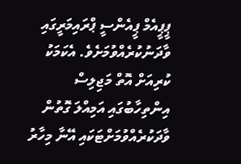ޕީޕީއެމް ޕީއެންސީ ޕްރައިމަރީގައި ވާދަނުކުރެއްވުމަށެވެ. އެކަމަކު ކުރިއަށް އޮތް މަޖިލިސް އިންތިހާބުގައި އަމިއްލަ ގޮތުން ވާދަކުރެއްވުމަށްޓަކައި އޭނާ މިހާރު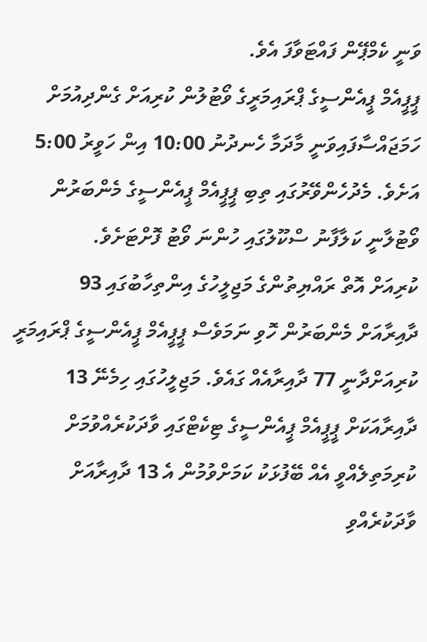ވަނީ ކެމްޕޭން ފައްޓަވާފަ އެވެ.
ޕީޕީއެމް ޕީއެންސީގެ ޕްރައިމަރީގެ ވޯޓުލުން ކުރިއަށް ގެންދިއުމަށް ހަމަޖައްސާފައިވަނީ މާދަމާ ހެނދުނު 10:00 އިން ހަވީރު 5:00 އަށެވެ. މެދުހެންވޭރުގައި ތިބި ޕީޕީއެމް ޕީއެންސީގެ މެންބަރުން ވޯޓުލާނީ ކަލާފާނު ސްކޫލުގައި ހުންނަ ވޯޓު ފޮށްޓަށެވެ.
ކުރިއަށް އޮތް ރައްޔިތުންގެ މަޖިލީހުގެ އިންތިހާބުގައި 93 ދާއިރާއަށް މެންބަރުން ހޮވި ނަމަވެސް ޕީޕީއެމް ޕީއެންސީގެ ޕްރައިމަރީ ކުރިއަށްދާނީ 77 ދާއިރާއެއް ގައެވެ. މަޖިލީހުގައި ހިމެނޭ 13 ދާއިރާއަކަށް ޕީޕީއެމް ޕީއެންސީގެ ޓިކެޓްގައި ވާދަކުރެއްވުމަށް ކުރިމަތިލެއްވީ އެއް ބޭފުޅަކު ކަމަށްވުމުން އެ 13 ދާއިރާއަށް ވާދަކުރެއްވި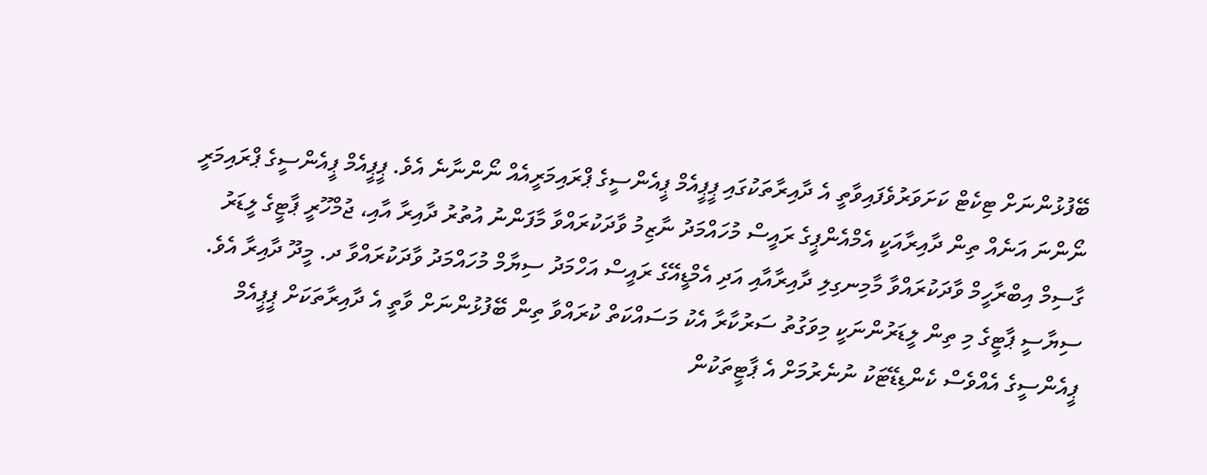ބޭފުޅުންނަށް ޓިކެޓް ކަށަވަރުވެފައިވާތީ އެ ދާއިރާތަކުގައި ޕީޕީއެމް ޕީއެންސީގެ ޕްރައިމަރީއެއް ނޯންނާނެ އެވެ. ޕީޕީއެމް ޕީއެންސީގެ ޕްރައިމަރީ ނޯންނަ އަނެއް ތިން ދާއިރާއަކީ އެމްއެންޕީގެ ރައީސް މުހައްމަދު ނާޒިމު ވާދަކުރައްވާ މާފަންނު އުތުރު ދާއިރާ އާއި، ޖުމްހޫރީ ޕާޓީގެ ލީޑަރު ގާސިމް އިބްރާހީމް ވާދަކުރައްވާ މާމިނގިލި ދާއިރާއާއި އަދި އެމްޑީއޭގެ ރައީސް އަހްމަދު ސިޔާމް މުހައްމަދު ވާދަކުރައްވާ ދ. މީދޫ ދާއިރާ އެވެ. ސިޔާސީ ޕާޓީގެ މި ތިން ލީޑަރުންނަކީ މިވަގުތު ސަރުކާރާ އެކު މަސައްކަތް ކުރައްވާ ތިން ބޭފުޅުންނަށް ވާތީ އެ ދާއިރާތަކަށް ޕީޕީއެމް ޕީއެންސީގެ އެއްވެސް ކެންޑިޑޭޓަކު ނުނެރުމަށް އެ ޕާޓީތަކުން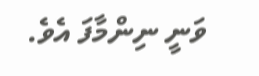ވަނީ ނިންމާފަ އެވެ.